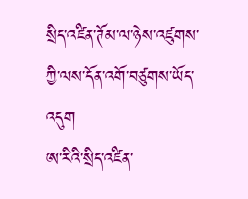སྲིད་འཛིན་ཊོམ་ལ་ཉེས་འཛུགས་ཀྱི་ལས་དོན་འགོ་བཙུགས་ཡོད་འདུག
ཨ་རིའི་སྲིད་འཛིན་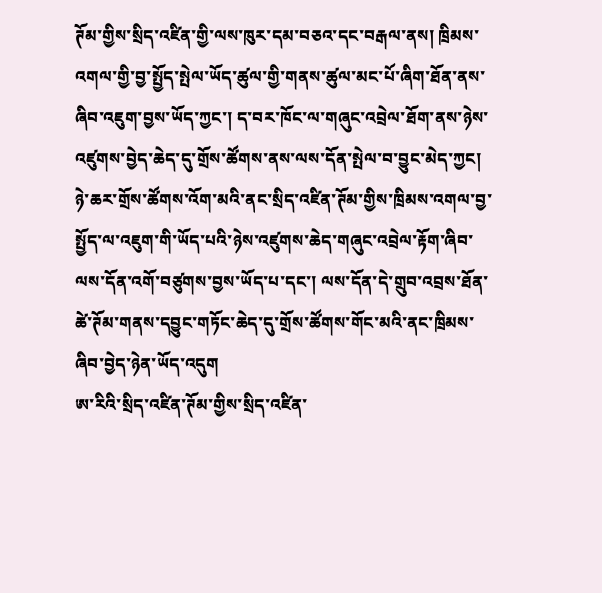ཊོམ་གྱིས་སྲིད་འཛིན་གྱི་ལས་ཁུར་དམ་བཅའ་དང་བརྒལ་ནས། ཁྲིམས་འགལ་གྱི་བྱ་སྤྱོད་སྤེལ་ཡོད་ཚུལ་གྱི་གནས་ཚུལ་མང་པོ་ཞིག་ཐོན་ནས་ཞིབ་འཇུག་བྱས་ཡོད་ཀྱང་། ད་བར་ཁོང་ལ་གཞུང་འབྲེལ་ཐོག་ནས་ཉེས་འཛུགས་བྱེད་ཆེད་དུ་གྲོས་ཚོགས་ནས་ལས་དོན་སྤེལ་བ་བྱུང་མེད་ཀྱང། ཉེ་ཆར་གྲོས་ཚོགས་འོག་མའི་ནང་སྲིད་འཛིན་ཊོམ་གྱིས་ཁྲིམས་འགལ་བྱ་སྤྱོད་ལ་འཇུག་གི་ཡོད་པའི་ཉེས་འཛུགས་ཆེད་གཞུང་འབྲེལ་རྟོག་ཞིབ་ལས་དོན་འགོ་བཙུགས་བྱས་ཡོད་པ་དང་། ལས་དོན་དེ་གྲུབ་འབྲས་ཐོན་ཚེ་ཊོམ་གནས་དབྱུང་གཏོང་ཆེད་དུ་གྲོས་ཚོགས་གོང་མའི་ནང་ཁྲིམས་ཞིབ་བྱེད་ཉེན་ཡོད་འདུག
ཨ་རིའི་སྲིད་འཛིན་ཊོམ་གྱིས་སྲིད་འཛིན་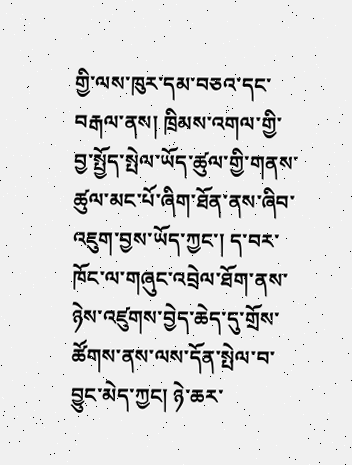གྱི་ལས་ཁུར་དམ་བཅའ་དང་བརྒལ་ནས། ཁྲིམས་འགལ་གྱི་བྱ་སྤྱོད་སྤེལ་ཡོད་ཚུལ་གྱི་གནས་ཚུལ་མང་པོ་ཞིག་ཐོན་ནས་ཞིབ་འཇུག་བྱས་ཡོད་ཀྱང་། ད་བར་ཁོང་ལ་གཞུང་འབྲེལ་ཐོག་ནས་ཉེས་འཛུགས་བྱེད་ཆེད་དུ་གྲོས་ཚོགས་ནས་ལས་དོན་སྤེལ་བ་བྱུང་མེད་ཀྱང། ཉེ་ཆར་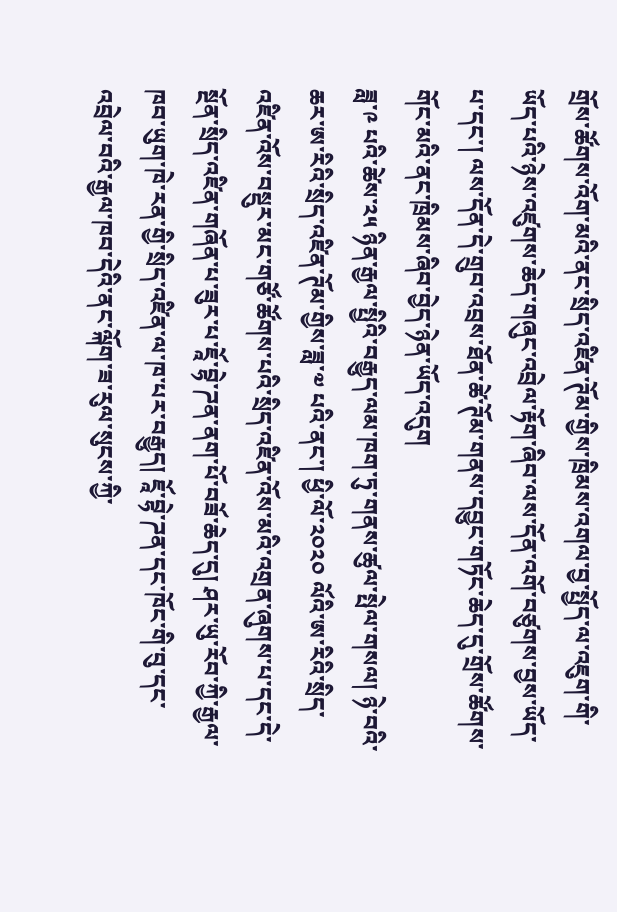གྲོས་ཚོགས་འོག་མའི་ནང་སྲིད་འཛིན་ཊོམ་གྱིས་ཁྲིམས་འགལ་བྱ་སྤྱོད་ལ་འཇུག་གི་ཡོད་པའི་ཉེས་འཛུགས་ཆེད་གཞུང་འབྲེལ་རྟོག་ཞིབ་ལས་དོན་འགོ་བཙུགས་བྱས་ཡོད་པ་དང་། ལས་དོན་དེ་གྲུབ་འབྲས་ཐོན་ཚེ་ཊོམ་གནས་དབྱུང་གཏོང་ཆེད་དུ་གྲོས་ཚོགས་གོང་མའི་ནང་ཁྲིམས་ཞིབ་བྱེད་ཉེན་ཡོད་འདུག
ཟླ་༩ པའི་ཚེས་༢༥ ཉིན་རྒྱལ་སྤྱིའི་བརྒྱུད་ལམ་ཁག་ཏུ་གནས་ཚུལ་སྤེལ་གསལ། ཉེ་བའི་ཆར་ཨ་རིའི་སྲིད་འཛིན་ཊོམ་གྱིས་ཟླ་༧ པའི་ནང་། ཕྱི་ལོ་༢༠༢༠ ལོའི་ཨ་རིའི་སྲིད་འཛིན་འོས་བསྡུར་མང་གཙོ་ཚོགས་པའི་སྲིད་འཛིན་འོས་མའི་འགྲན་ཞུགས་པ་དང་དེ་སྔོན་སྲིད་འཛིན་གཞོན་པ་ཟུར་པ་ཇཱོ་བྷེ་ཌན་ནག་པོ་བཟོ་ཆེད་དུ། ཤར་ཡུ་རོབ་ཀྱི་རྒྱལ་ཁབ་ཡུག་ཁེ་རན་གྱི་སྲིད་འཛིན་ལ་ཁ་པར་བརྒྱུད། ཇཱོ་བྷེ་ཌན་དང་ཁོང་གི་བུ་དང་འབྲེལ་བའི་རྒྱལ་ཁབ་དེའི་ནང་ལྐོག་ཟ་རུལ་སུངས་ཀྱི་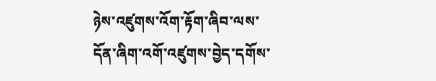ཉེས་འཛུགས་འོག་རྟོག་ཞིབ་ལས་དོན་ཞིག་འགོ་འཛུགས་བྱེད་དགོས་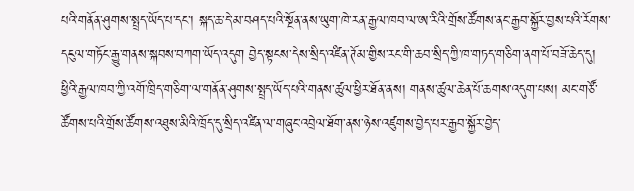པའི་གནོན་ཤུགས་སྤྲད་ཡོད་པ་དང་། སྐད་ཆ་དེ་མ་བཤད་པའི་སྔོན་ནས་ཡུག་ཁེ་རན་རྒྱལ་ཁབ་ལ་ཨ་རིའི་གྲོས་ཚོགས་ནང་རྒྱབ་སྐྱོར་བྱས་པའི་རོགས་དངུལ་གཏོང་རྒྱུ་གནས་སྐབས་བཀག་ཡོད་འདུག བྱེད་སྟངས་དེས་སྲིད་འཛིན་ཊོམ་གྱིས་རང་གི་ཆབ་སྲིད་ཀྱི་ཁ་གཏད་གཅིག་ནག་པོ་བཟོ་ཆེད་དུ། ཕྱིའི་རྒྱལ་ཁབ་ཀྱི་འགོ་ཁྲིད་གཅིག་ལ་གནོན་ཤུགས་སྤྲད་ཡོད་པའི་གནས་ཚུལ་ཕྱིར་ཐོན་ནས། གནས་ཚུལ་ཆེན་པོ་ཆགས་འདུག་པས། མང་གཙོ་ཚོགས་པའི་གྲོས་ཚོགས་འཐུས་མིའི་ཁྲོད་དུ་སྲིད་འཛིན་ལ་གཞུང་འབྲེལ་ཐོག་ནས་ཉེས་འཛུགས་བྱེད་པར་རྒྱབ་སྐྱོར་བྱེད་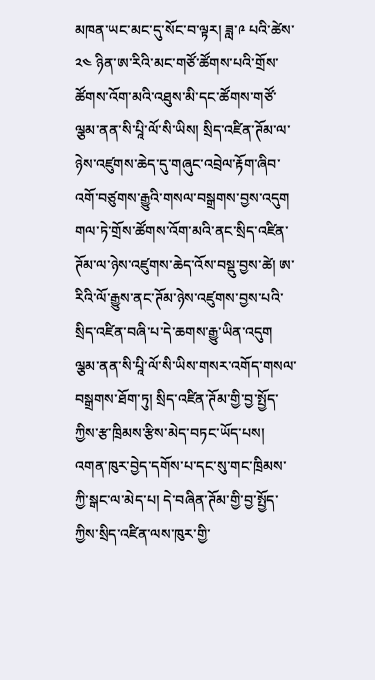མཁན་ཡང་མང་དུ་སོང་བ་ལྟར། ཟླ་༩ པའི་ཚེས་༢༤ ཉིན་ཨ་རིའི་མང་གཙོ་ཚོགས་པའི་གྲོས་ཚོགས་འོག་མའི་འཐུས་མི་དང་ཚོགས་གཙོ་ལྕམ་ནན་སི་པཱི་ལོ་སི་ཡིས། སྲིད་འཛིན་ཊོམ་ལ་ཉེས་འཛུགས་ཆེད་དུ་གཞུང་འབྲེལ་རྟོག་ཞིབ་འགོ་བཙུགས་རྒྱུའི་གསལ་བསྒྲགས་བྱས་འདུག གལ་ཏེ་གྲོས་ཚོགས་འོག་མའི་ནང་སྲིད་འཛིན་ཊོམ་ལ་ཉེས་འཛུགས་ཆེད་འོས་བསྡུ་བྱས་ཚེ། ཨ་རིའི་ལོ་རྒྱུས་ནང་ཊོམ་ཉེས་འཛུགས་བྱས་པའི་སྲིད་འཛིན་བཞི་པ་དེ་ཆགས་རྒྱུ་ཡིན་འདུག
ལྕམ་ནན་སི་པཱི་ལོ་སི་ཡིས་གསར་འགོད་གསལ་བསྒྲགས་ཐོག་ཏུ། སྲིད་འཛིན་ཊོམ་གྱི་བྱ་སྤྱོད་ཀྱིས་རྩ་ཁྲིམས་རྩིས་མེད་བཏང་ཡོད་པས། འགན་ཁུར་བྱེད་དགོས་པ་དང་སུ་གང་ཁྲིམས་ཀྱི་སྒང་ལ་མེད་པ། དེ་བཞིན་ཊོམ་གྱི་བྱ་སྤྱོད་ཀྱིས་སྲིད་འཛིན་ལས་ཁུར་གྱི་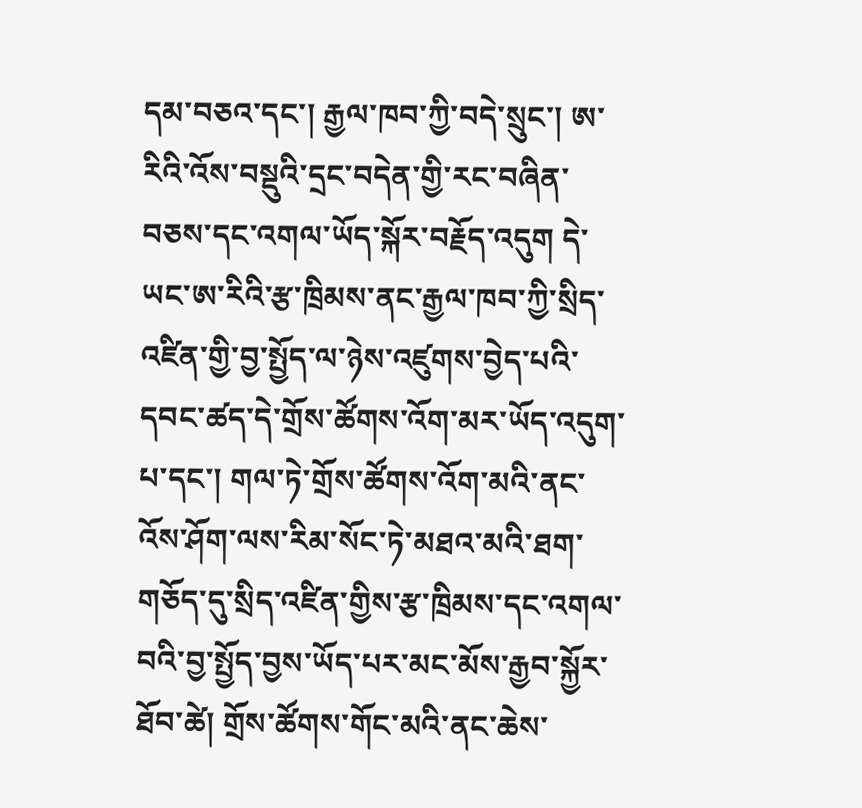དམ་བཅའ་དང་། རྒྱལ་ཁབ་ཀྱི་བདེ་སྲུང་། ཨ་རིའི་འོས་བསྡུའི་དྲང་བདེན་གྱི་རང་བཞིན་བཅས་དང་འགལ་ཡོད་སྐོར་བརྗོད་འདུག དེ་ཡང་ཨ་རིའི་རྩ་ཁྲིམས་ནང་རྒྱལ་ཁབ་ཀྱི་སྲིད་འཛིན་གྱི་བྱ་སྤྱོད་ལ་ཉེས་འཛུགས་བྱེད་པའི་དབང་ཚད་དེ་གྲོས་ཚོགས་འོག་མར་ཡོད་འདུག་པ་དང་། གལ་ཏེ་གྲོས་ཚོགས་འོག་མའི་ནང་འོས་ཤོག་ལས་རིམ་སོང་ཏེ་མཐའ་མའི་ཐག་གཅོད་དུ་སྲིད་འཛིན་གྱིས་རྩ་ཁྲིམས་དང་འགལ་བའི་བྱ་སྤྱོད་བྱས་ཡོད་པར་མང་མོས་རྒྱབ་སྐྱོར་ཐོབ་ཚེ། གྲོས་ཚོགས་གོང་མའི་ནང་ཆེས་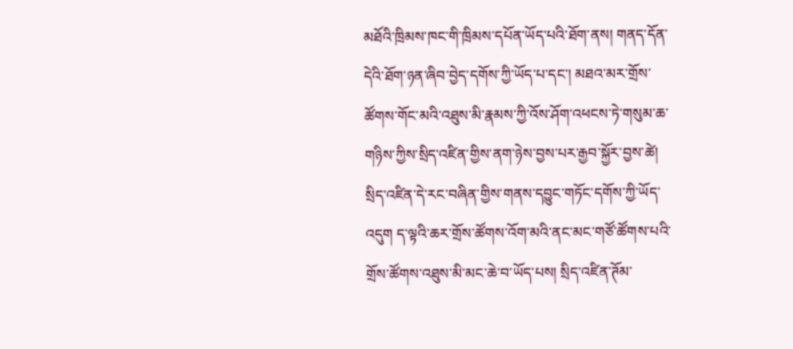མཐོའི་ཁྲིམས་ཁང་གི་ཁྲིམས་དཔོན་ཡོད་པའི་ཐོག་ནས། གནད་དོན་དེའི་ཐོག་ཉན་ཞིབ་བྱེད་དགོས་ཀྱི་ཡོད་པ་དང་། མཐའ་མར་གྲོས་ཚོགས་གོང་མའི་འཐུས་མི་རྣམས་ཀྱི་འོས་ཤོག་འཕངས་ཏེ་གསུམ་ཆ་གཉིས་ཀྱིས་སྲིད་འཛིན་གྱིས་ནག་ཉེས་བྱས་པར་རྒྱབ་སྐྱོར་བྱས་ཚེ། སྲིད་འཛིན་དེ་རང་བཞིན་གྱིས་གནས་དབྱུང་གཏོང་དགོས་ཀྱི་ཡོད་འདུག ད་ལྟའི་ཆར་གྲོས་ཚོགས་འོག་མའི་ནང་མང་གཙོ་ཚོགས་པའི་གྲོས་ཚོགས་འཐུས་མི་མང་ཆེ་བ་ཡོད་པས། སྲིད་འཛིན་ཊོམ་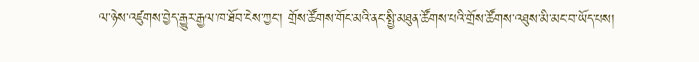ལ་ཉེས་འཛུགས་བྱེད་རྒྱུར་རྒྱལ་ཁ་ཐོབ་ངེས་ཀྱང་། གྲོས་ཚོགས་གོང་མའི་ནང་སྤྱི་མཐུན་ཚོགས་པའི་གྲོས་ཚོགས་འཐུས་མི་མང་བ་ཡོད་པས།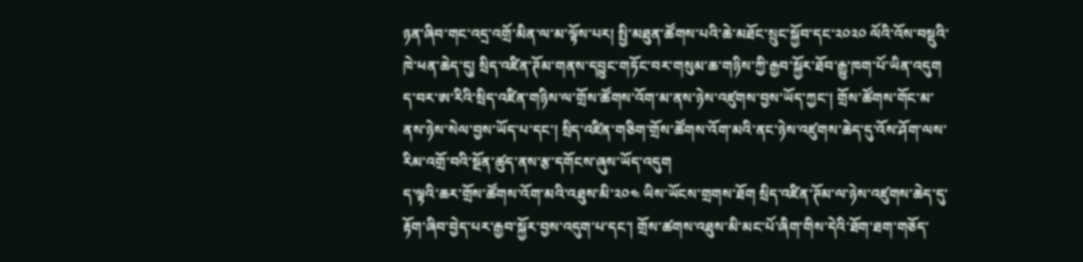ཉན་ཞིབ་གང་འདྲ་འགྲོ་མིན་ལ་མ་ལྟོས་པར། སྤྱི་མཐུན་ཚོགས་པའི་ཆེ་མཐོང་སྲུང་སྐྱོབ་དང་༢༠༢༠ ལོའི་འོས་བསྡུའི་ཁེ་ཕན་ཆེད་དུ། སྲིད་འཛིན་ཊོམ་གནས་དབྱུང་གཏོང་བར་གསུམ་ཆ་གཉིས་ཀྱི་རྒྱབ་སྐྱོར་ཐོབ་རྒྱུ་ཁག་པོ་ཡིན་འདུག ད་བར་ཨ་རིའི་སྲིད་འཛིན་གཉིས་ལ་གྲོས་ཚོགས་འོག་མ་ནས་ཉེས་འཛུགས་བྱས་ཡོད་ཀྱང་། གྲོས་ཚོགས་གོང་མ་ནས་ཉེས་སེལ་བྱས་ཡོད་པ་དང་། སྲིད་འཛིན་གཅིག་གྲོས་ཚོགས་འོག་མའི་ནང་ཉེས་འཛུགས་ཆེད་དུ་འོས་ཤོག་ལས་རིམ་འགྲོ་བའི་སྔོན་ཚུད་ནས་རྩ་དགོངས་ཞུས་ཡོད་འདུག
ད་ལྟའི་ཆར་གྲོས་ཚོགས་འོག་མའི་འཐུས་མི་༢༠༤ ཡིས་ཡོངས་གྲགས་ཐོག སྲིད་འཛིན་ཊོམ་ལ་ཉེས་འཛུགས་ཆེད་དུ་རྟོག་ཞིབ་བྱེད་པར་རྒྱབ་སྐྱོར་བྱས་འདུག་པ་དང་། གྲོས་ཚགས་འཐུས་མི་མང་པོ་ཞིག་གིས་དེའི་ཐོག་ཐག་གཅོད་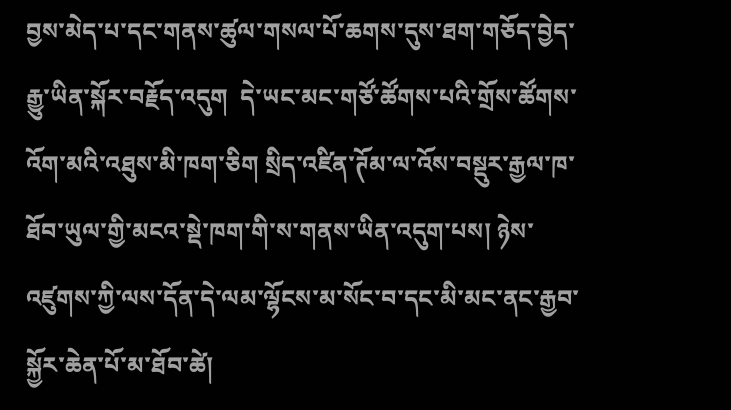བྱས་མེད་པ་དང་གནས་ཚུལ་གསལ་པོ་ཆགས་དུས་ཐག་གཅོད་བྱེད་རྒྱུ་ཡིན་སྐོར་བརྗོད་འདུག  དེ་ཡང་མང་གཙོ་ཚོགས་པའི་གྲོས་ཚོགས་འོག་མའི་འཐུས་མི་ཁག་ཅིག སྲིད་འཛིན་ཊོམ་ལ་འོས་བསྡུར་རྒྱལ་ཁ་ཐོབ་ཡུལ་གྱི་མངའ་སྡེ་ཁག་གི་ས་གནས་ཡིན་འདུག་པས། ཉེས་འཛུགས་ཀྱི་ལས་དོན་དེ་ལམ་ལྷོངས་མ་སོང་བ་དང་མི་མང་ནང་རྒྱབ་སྐྱོར་ཆེན་པོ་མ་ཐོབ་ཚེ།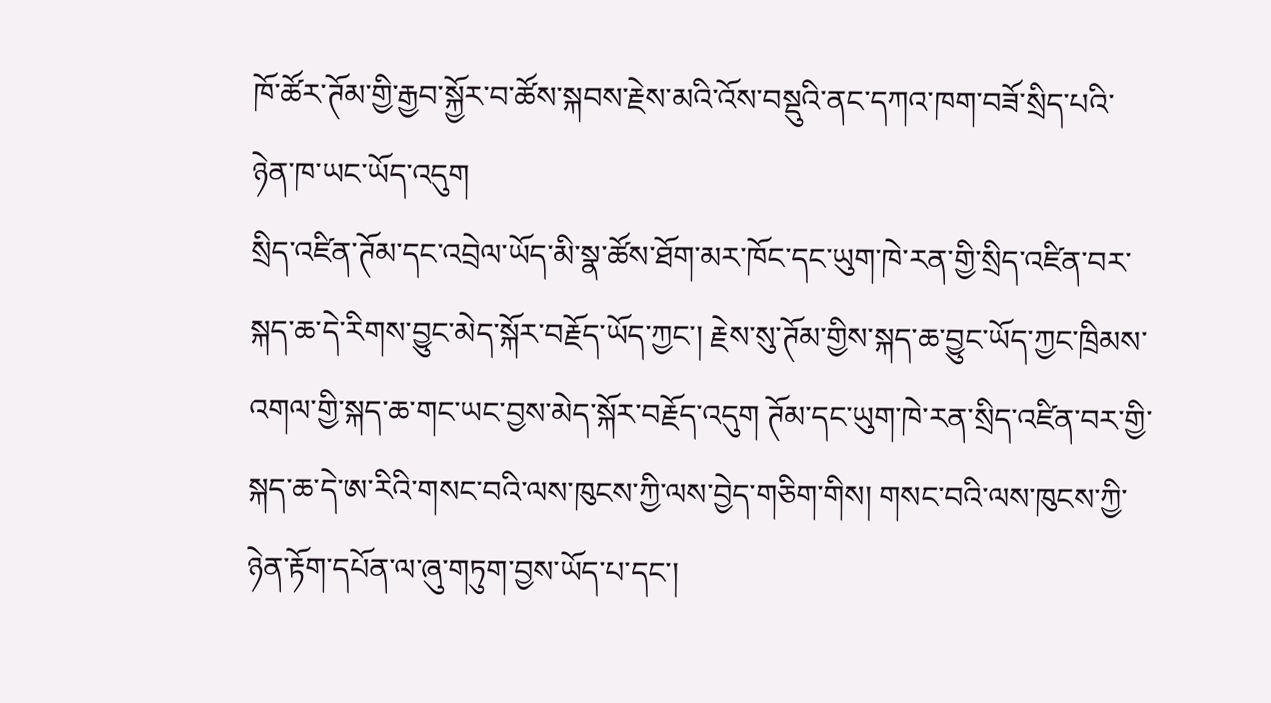ཁོ་ཚོར་ཊོམ་གྱི་རྒྱབ་སྐྱོར་བ་ཚོས་སྐབས་རྗེས་མའི་འོས་བསྡུའི་ནང་དཀའ་ཁག་བཟོ་སྲིད་པའི་ཉེན་ཁ་ཡང་ཡོད་འདུག
སྲིད་འཛིན་ཊོམ་དང་འབྲེལ་ཡོད་མི་སྣ་ཚོས་ཐོག་མར་ཁོང་དང་ཡུག་ཁེ་རན་གྱི་སྲིད་འཛིན་བར་སྐད་ཆ་དེ་རིགས་བྱུང་མེད་སྐོར་བརྗོད་ཡོད་ཀྱང་། རྗེས་སུ་ཊོམ་གྱིས་སྐད་ཆ་བྱུང་ཡོད་ཀྱང་ཁྲིམས་འགལ་གྱི་སྐད་ཆ་གང་ཡང་བྱས་མེད་སྐོར་བརྗོད་འདུག ཊོམ་དང་ཡུག་ཁེ་རན་སྲིད་འཛིན་བར་གྱི་སྐད་ཆ་དེ་ཨ་རིའི་གསང་བའི་ལས་ཁུངས་ཀྱི་ལས་བྱེད་གཅིག་གིས། གསང་བའི་ལས་ཁུངས་ཀྱི་ཉེན་རྟོག་དཔོན་ལ་ཞུ་གཏུག་བྱས་ཡོད་པ་དང་།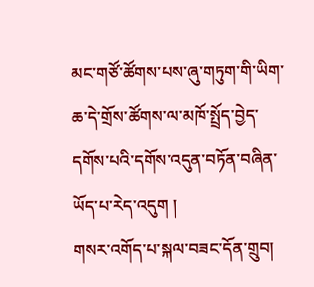མང་གཙོ་ཚོགས་པས་ཞུ་གཏུག་གི་ཡིག་ཆ་དེ་གྲོས་ཚོགས་ལ་མཁོ་སྤྲོད་བྱེད་དགོས་པའི་དགོས་འདུན་བཏོན་བཞིན་ཡོད་པ་རེད་འདུག །
གསར་འགོད་པ་སྐལ་བཟང་དོན་གྲུབ།